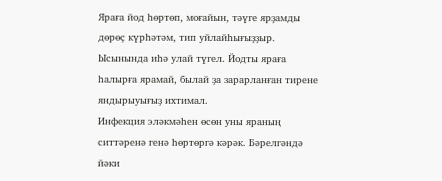Яраға йод һөртөп, моғайын, тәүге ярҙамды дөрөҫ күрһәтәм, тип уйлайһығыҙҙыр. Ысынында иһә улай түгел. Йодты яраға һалырға ярамай, былай ҙа зарарланған тирене яндырыуығыҙ ихтимал.
Инфекция эләкмәһен өсөн уны яраның ситтәренә генә һөртөргә кәрәк. Бәрелгәндә йәки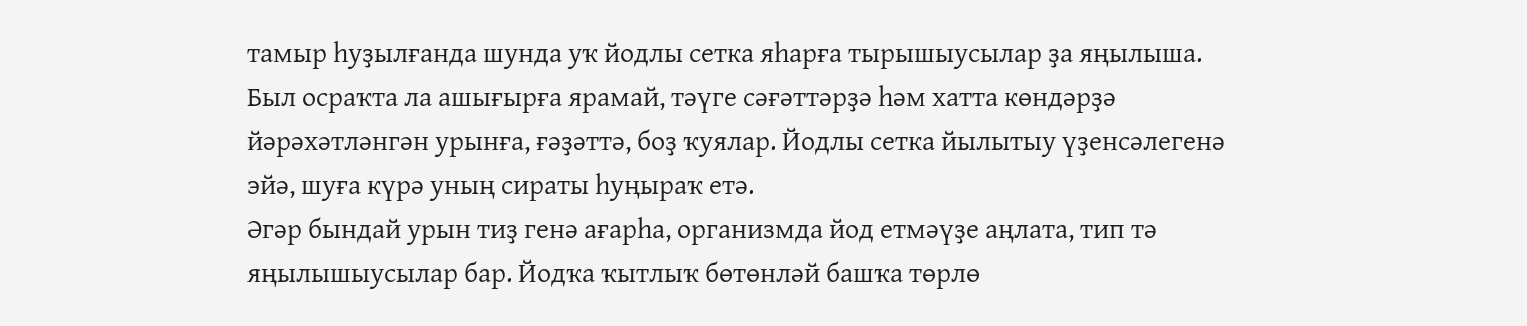тамыр һуҙылғанда шунда уҡ йодлы сетка яһарға тырышыусылар ҙа яңылыша. Был осраҡта ла ашығырға ярамай, тәүге сәғәттәрҙә һәм хатта көндәрҙә йәрәхәтләнгән урынға, ғәҙәттә, боҙ ҡуялар. Йодлы сетка йылытыу үҙенсәлегенә эйә, шуға күрә уның сираты һуңыраҡ етә.
Әгәр бындай урын тиҙ генә ағарһа, организмда йод етмәүҙе аңлата, тип тә яңылышыусылар бар. Йодҡа ҡытлыҡ бөтөнләй башҡа төрлө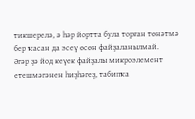тикшерелә, ә һәр йортта була торған төнәтмә бер ҡасан да эсеү өсөн файҙаланылмай.
Әгәр ҙә йод кеүек файҙалы микроэлемент етешмәгәнен һиҙһәгеҙ, табипҡа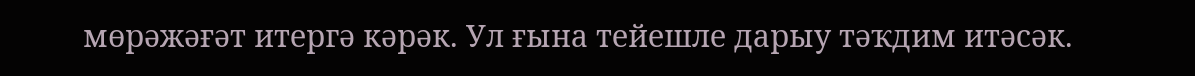мөрәжәғәт итергә кәрәк. Ул ғына тейешле дарыу тәҡдим итәсәк.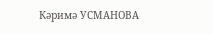Кәримә УСМАНОВА